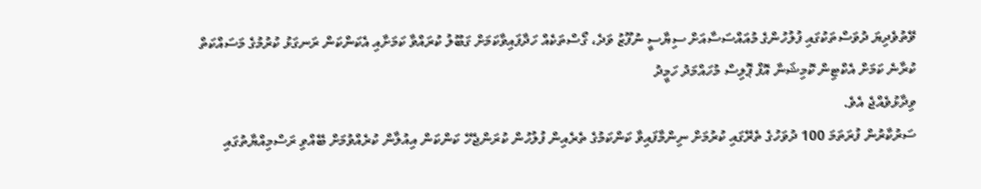ވޭތުވެދިޔަ ދުވަސްތަކުގައި ފުލުހުންގެ މުއައްސަސާއަށް ސިޔާސީ ނުފޫޒު ވަދެ، ގޯސްތަކެއް ހަދާފައިވާކަމަށް ގަބޫލު ކުރައްވާ ކަމަށާއި އެކަންކަން ރަނގަޅު ކުރުމުގެ މަސައްކަތް ކުރާނެ ކަމަށް އެކްޓިން ކޮމިޝަނާ އޮފް ޕޮލިސް މުހައްމަދު ހަމީދު
ވިދާޅުވެއްޖެ އެވެ.
ސަރުކާރުން ފުރަތަމަ 100 ދުވަހުގެ ތެރޭގައި ކުރުމަށް ނިންމާފައިވާ ކަންކަމުގެ ތެރެއިން ފުލުހުން ކުރަންޖެހޭ ކަންކަން އިއުލާން ކުރެއްވުމަށް ބޭއްވި ރަސްމިއްޔާތުގައި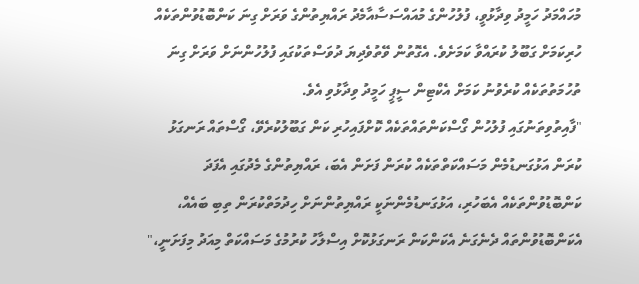މުހައްމަދު ހަމީދު ވިދާޅުވީ، ފުލުހުންގެ މުއައްސަސާއާމެދު ރައްޔިތުންގެ ވަރަށް ގިނަ ކަންބޮޑުވުންތަކެއް ހުރިކަމަށް ގަބޫލު ކުރައްވާ ކަމަށެވެ. އެގޮތުން ވޭތުވެދިޔަ ދުވަސްތަކުގައި ފުލުހުންނަށް ވަރަށް ގިނަ ތުހުމަތުތަކެއް ކުރެވުނު ކަމަށް އެކްޓިން ސީޕީ ހަމީދު ވިދާޅުވި އެވެ.
"ފާއިތުވިތަނުގައި ފުލުހުން ގޯސްކަންތައްތަކެއް ކޮށްފައިހުރި ކަން ގަބޫލުކުރެވޭ، ގޯސްތައް ރަނގަޅު ކުރަން އަޅުގަނޑުމެން މަސައްކަތްތަކެއް ކުރަން ފަށަން އެބަ، ރައްޔިތުންގެ މެދުގައި އެފަދަ ކަންބޮޑުވުންތަކެއް އެބަހުރި، އަޅުގަނޑުމެންނަކީ ރައްޔިތުންނަށް ހިދުމަތްކުރަން ތިބި ބައެއް، އެކަންބޮޑުވުންތައް ދެނެގަނެ އެކަންކަން ރަނގަޅުކޮށް އިސްލާހު ކުރުމުގެ މަސައްކަތް މިއަދު މިފަށަނީ،"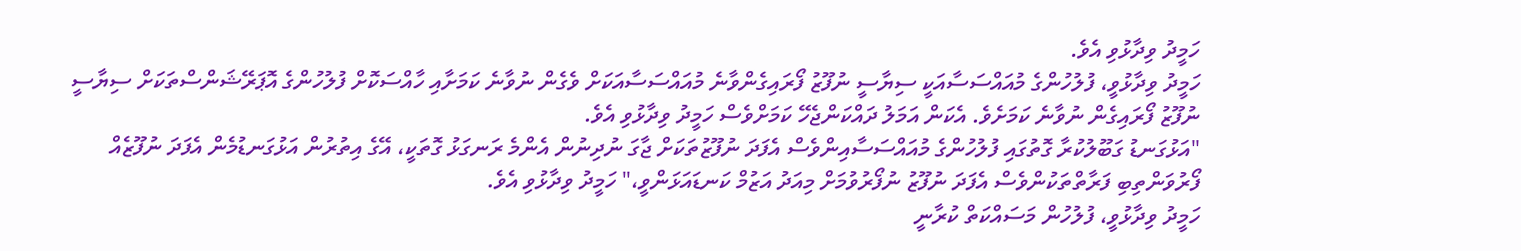ހަމީދު ވިދާޅުވި އެވެ.
ހަމީދު ވިދާޅުވީ، ފުލުހުންގެ މުއައްސަސާއަކީ ސިޔާސީ ނުފޫޒު ފޯރައިގެންވާނެ މުއައްސަސާއަކަށް ވެގެން ނުވާނެ ކަމަށާއި ހާއްސަކޮށް ފުލުހުންގެ އޮޕަރޭޝަންސްތަކަށް ސިޔާސީ ނުފޫޒު ފޯރައިގެން ނުވާނެ ކަމަށެވެ. އެކަން އަމަލު ދައްކަންޖެހޭ ކަމަށްވެސް ހަމީދު ވިދާޅުވި އެވެ.
"އަޅުގަނޑު ގަބޫލުކުރާ ގޮތުގައި ފުލުހުންގެ މުއައްސަސާއިންވެސް އެފަދަ ނުފޫޒުތަކަށް ޖާގަ ނުދިނުން އެންމެ ރަނގަޅު ގޮތަކީ، އޭގެ އިތުރުން އަޅުގަނޑުމެން އެފަދަ ނުފޫޒެއް ފޯރުވަންތިބި ފަރާތްތަކުންވެސް އެފަދަ ނުފޫޒު ނުފޯރުވުމަށް މިއަދު އަޒުމް ކަނޑައަޅަންވީ،" ހަމީދު ވިދާޅުވި އެވެ.
ހަމީދު ވިދާޅުވީ، ފުލުހުން މަސައްކަތް ކުރާނީ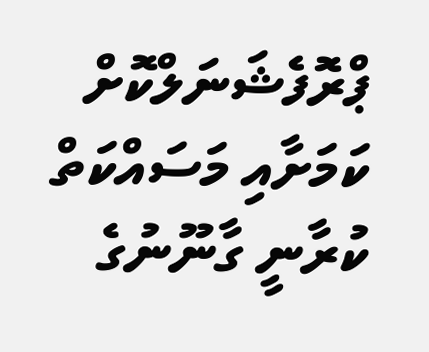ޕްރޮފެޝަނަލްކޮށް ކަމަށާއި މަސައްކަތް ކުރާނީ ގާނޫނުގެ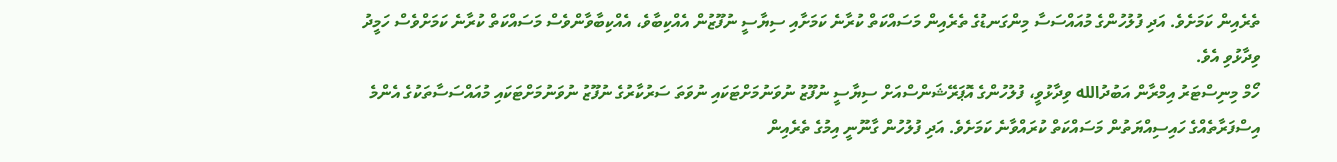ތެރެއިން ކަމަށެވެ. އަދި ފުލުހުންގެ މުއައްސަސާ މިންގަނޑުގެ ތެރެއިން މަސައްކަތް ކުރާނެ ކަމަށާއި ސިޔާސީ ނުފޫޒުން އެއްކިބާވެ، އެއްކިބާވާންވެސް މަސައްކަތް ކުރާނެ ކަމަށްވެސް ހަމީދު ވިދާޅުވި އެވެ.
ހޯމް މިނިސްޓަރު އިމްރާން އަބުދުالله ވިދާޅުވީ، ފުލުހުންގެ އޮޕަރޭޝަންސްއަށް ސިޔާސީ ނުފޫޒު ނުވަނުމަށްޓަކައި ނުވަތަ ސަރުކާރުގެ ނުފޫޒު ނުވަނުމަށްޓަކައި މުއައްސަސާތަކުގެ އެންމެ އިސްފަރާތެއްގެ ހައިސިއްޔަތުން މަސައްކަތް ކުރައްވާނެ ކަމަށެވެ. އަދި ފުލުހުން ގާނޫނީ އިމުގެ ތެރެއިން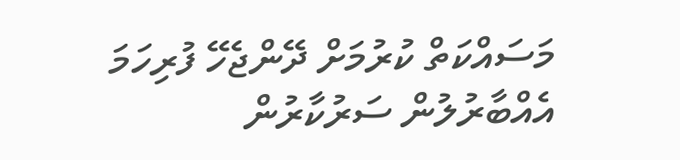މަސައްކަތް ކުރުމަށް ދޭންޖެހޭ ފުރިހަމަ އެއްބާރުލުން ސަރުކާރުން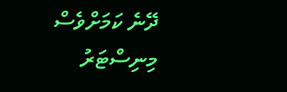ދޭނެ ކަމަށްވެސް މިނިސްޓަރު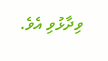ވިދާޅުވި އެވެ.